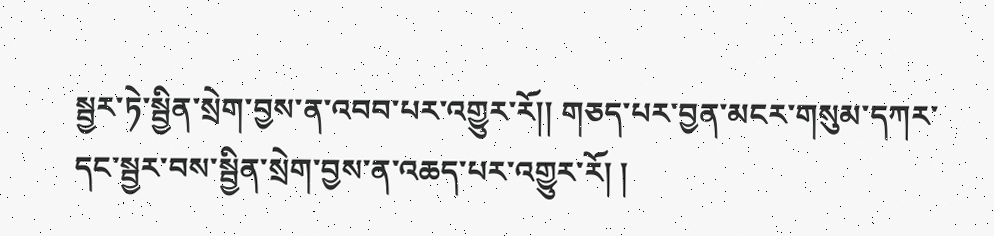སྦྱར་ཏེ་སྦྱིན་སྲེག་བྱས་ན་འབབ་པར་འགྱུར་རོ།། གཅད་པར་བྱན་མངར་གསུམ་དཀར་དང་སྦྱར་བས་སྦྱིན་སྲེག་བྱས་ན་འཆད་པར་འགྱུར་རོ། །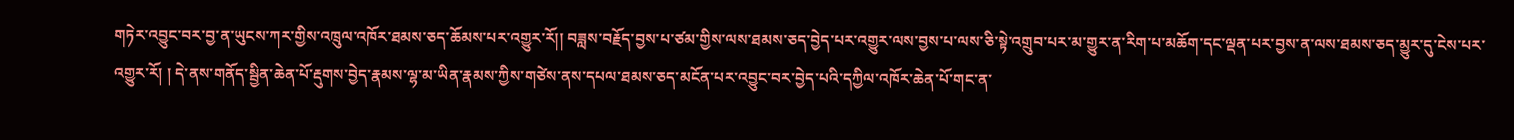གཏེར་འབྱུང་བར་བྱ་ན་ཡུངས་ཀར་གྱིས་འཁྲུལ་འཁོར་ཐམས་ཅད་ཆོམས་པར་འགྱུར་རོ།། བཟླས་བརྗོད་བྱས་པ་ཙམ་གྱིས་ལས་ཐམས་ཅད་བྱེད་པར་འགྱུར་ལས་བྱས་པ་ལས་ཅི་སྟེ་འགྲུབ་པར་མ་གྱུར་ན་རིག་པ་མཆོག་དང་ལྡན་པར་བྱས་ན་ལས་ཐམས་ཅད་མྱུར་དུ་ངེས་པར་འགྱུར་རོ། ། དེ་ནས་གནོད་སྦྱིན་ཆེན་པོ་རྡུགས་བྱེད་རྣམས་ལྷ་མ་ཡིན་རྣམས་ཀྱིས་གཙེས་ནས་དཔལ་ཐམས་ཅད་མངོན་པར་འབྱུང་བར་བྱེད་པའི་དཀྱིལ་འཁོར་ཆེན་པོ་གང་ན་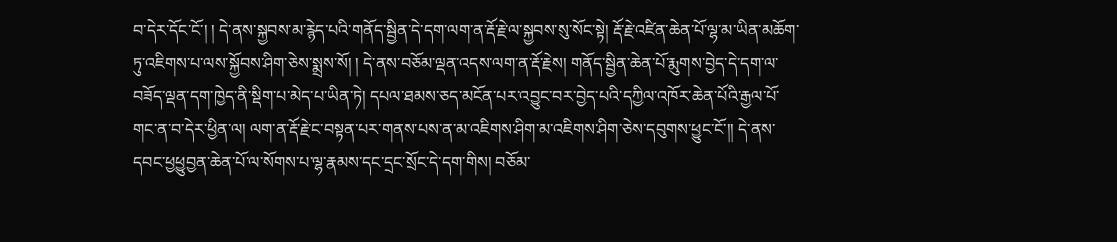བ་དེར་དོང་ངོ་། ། དེ་ནས་སྐྱབས་མ་རྙེད་པའི་གནོད་སྦྱིན་དེ་དག་ལག་ན་རྡོ་རྗེ་ལ་སྐྱབས་སུ་སོང་སྟེ། རྡོ་རྗེ་འཛིན་ཆེན་པོ་ལྷ་མ་ཡིན་མཆོག་ཏུ་འཇིགས་པ་ལས་སྐྱོབས་ཤིག་ཅེས་སྨྲས་སོ། ། དེ་ནས་བཅོམ་ལྡན་འདས་ལག་ན་རྡོ་རྗེས། གནོད་སྦྱིན་ཆེན་པོ་རྨུགས་བྱེད་དེ་དག་ལ་བཟོད་ལྡན་དག་ཁྱེད་ནི་སྡིག་པ་མེད་པ་ཡིན་ཏེ། དཔལ་ཐམས་ཅད་མངོན་པར་འབྱུང་བར་བྱེད་པའི་དཀྱིལ་འཁོར་ཆེན་པོའི་རྒྱལ་པོ་གང་ན་བ་དེར་ཕྱིན་ལ། ལག་ན་རྡོ་རྗེ་ང་བསྟན་པར་གནས་པས་ན་མ་འཇིགས་ཤིག་མ་འཇིགས་ཤིག་ཅེས་དབུགས་ཕྱུང་ངོ་།། དེ་ནས་དབང་ཕྱཕྱུབྱན་ཆེན་པོ་ལ་སོགས་པ་ལྷ་རྣམས་དང་དྲང་སྲོང་དེ་དག་གིས། བཅོམ་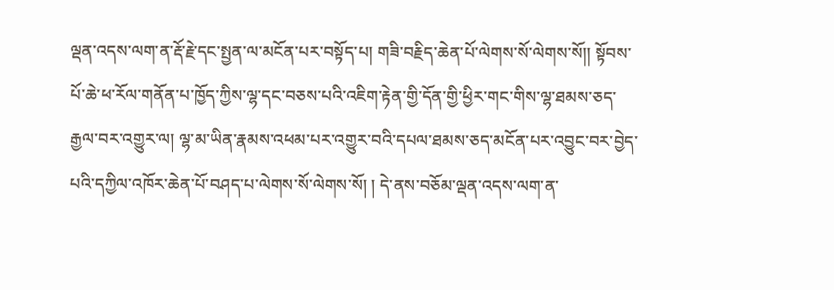ལྡན་འདས་ལག་ན་རྡོ་རྗེ་དང་སྤྱན་ལ་མངོན་པར་བསྟོད་པ། གཟི་བརྗིད་ཆེན་པོ་ལེགས་སོ་ལེགས་སོ།། སྟོབས་པོ་ཆེ་ཕ་རོལ་གནོན་པ་ཁྱོད་ཀྱིས་ལྷ་དང་བཅས་པའི་འཇིག་རྟེན་གྱི་དོན་གྱི་ཕྱིར་གང་གིས་ལྷ་ཐམས་ཅད་རྒྱལ་བར་འགྱུར་ལ། ལྷ་མ་ཡིན་རྣམས་འཕམ་པར་འགྱུར་བའི་དཔལ་ཐམས་ཅད་མངོན་པར་འབྱུང་བར་བྱེད་པའི་དཀྱིལ་འཁོར་ཆེན་པོ་བཤད་པ་ལེགས་སོ་ལེགས་སོ། ། དེ་ནས་བཅོམ་ལྡན་འདས་ལག་ན་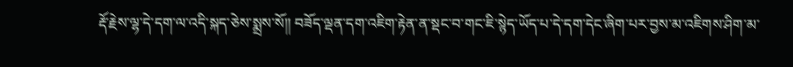རྡོ་རྗེས་ལྷ་དེ་དག་ལ་འདི་སྐད་ཅེས་སྨྲས་སོ།། བཟོད་ལྡན་དག་འཇིག་རྟེན་ན་སྡང་བ་གང་ཇི་སྙེད་ཡོད་པ་དེ་དག་དེང་ཞིག་པར་བྱས་མ་འཇིགས་ཤིག་མ་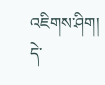འཇིགས་ཤིག། དེ་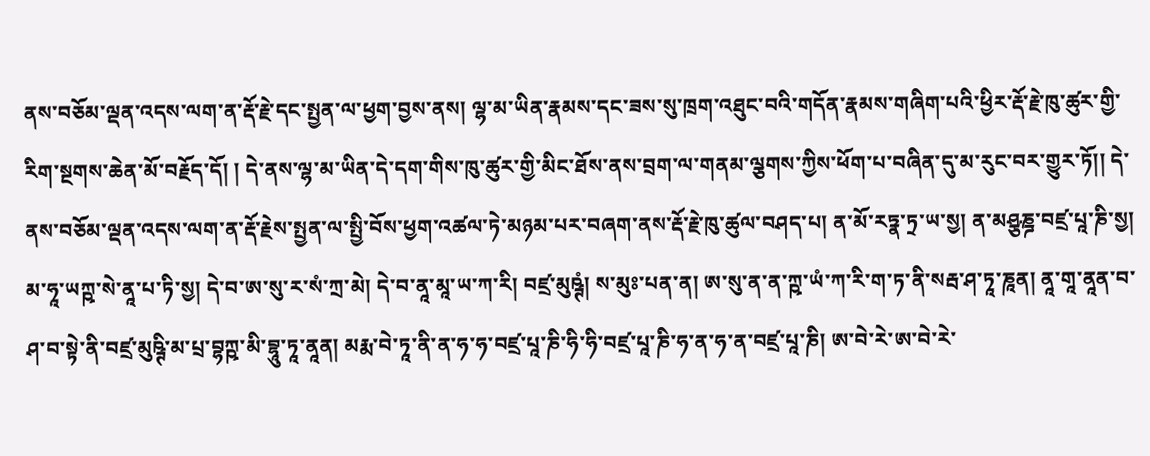ནས་བཅོམ་ལྡན་འདས་ལག་ན་རྡོ་རྗེ་དང་སྤྱན་ལ་ཕྱག་བྱས་ནས། ལྷ་མ་ཡིན་རྣམས་དང་ཟས་སུ་ཁྲག་འཐུང་བའི་གདོན་རྣམས་གཞིག་པའི་ཕྱིར་རྡོ་རྗེ་ཁུ་ཚུར་གྱི་རིག་སྔགས་ཆེན་མོ་བརྗོད་དོ། ། དེ་ནས་ལྷ་མ་ཡིན་དེ་དག་གིས་ཁུ་ཚུར་གྱི་མིང་ཐོས་ནས་བྲག་ལ་གནམ་ལྕགས་ཀྱིས་ཕོག་པ་བཞིན་དུ་མ་རུང་བར་གྱུར་ཏོ།། དེ་ནས་བཅོམ་ལྡན་འདས་ལག་ན་རྡོ་རྗེས་སྤྱན་ལ་སྤྱི་བོས་ཕྱག་འཚལ་ཏེ་མཉམ་པར་བཞག་ནས་རྡོ་རྗེ་ཁུ་ཚུལ་བཤད་པ། ན་མོ་རཏྣ་ཏྲ་ཡ་སྱ། ན་མཤྩཎྜ་བཛྲ་པཱ་ཎི་སྱ། མ་ཧཱ་ཡཀྵ་སེ་ནཱ་པ་ཏི་སྱ། དེ་བ་ཨ་སུ་ར་སཾ་ཀྲ་མེ། དེ་བ་ནཱ་མཱ་ཡ་ཀ་རི། བཛྲ་མུཥྚཾ། ས་མུཿ་པན་ན། ཨ་སུ་ན་ན་ཀྵ་ཡཾ་ཀ་རི་ག་ཏ་ནི་སརྦ་ཤ་ཏཱ་ཎཱན། ནཱ་གཱ་ནཱན་བ་ཤ་བ་སྟེ་ནི་བཛྲ་མུཥྚི་མ་པྲ་བྷཀྵ་མི་བྷཱུ་ཏཱ་ནཱན། མརྨ་བེ་ཏཱ་ནི་ན་ཧ་ཧ་བཛྲ་པཱ་ཎི་ཧི་ཧི་བཛྲ་པཱ་ཎི་ཧ་ན་ཧ་ན་བཛྲ་པཱ་ཎི། ཨ་བེ་རེ་ཨ་བེ་རེ་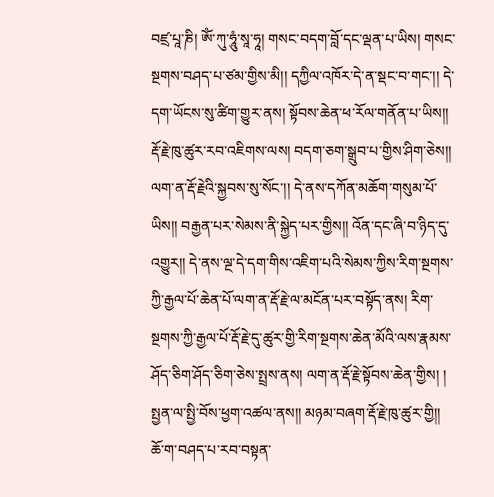བཛྲ་པཱ་ཎི། ཨོཾ་ཀུ་ཧཱུཾ་སཱ་ཧཱ། གསང་བདག་བློ་དང་ལྡན་པ་ཡིས། གསང་སྔགས་བཤད་པ་ཙམ་གྱིས་མི།། དཀྱིལ་འཁོར་དེ་ན་སྡང་བ་གང་།། དེ་དག་ཡོངས་སུ་ཚིག་གྱུར་ནས། སྟོབས་ཆེན་ཕ་རོལ་གནོན་པ་ཡིས།། རྡོ་རྗེ་ཁུ་ཚུར་རབ་འཇིགས་ལས། བདག་ཅག་སྒྲུབ་པ་གྱིས་ཤིག་ཅེས།། ལག་ན་རྡོ་རྗེའི་སྐྱབས་སུ་སོང་།། དེ་ནས་དཀོན་མཆོག་གསུམ་པོ་ཡིས།། བརྒྱན་པར་སེམས་ནི་སྐྱེད་པར་གྱིས།། འོན་དང་ཞི་བ་ཉིད་དུ་འགྱུར།། དེ་ནས་ལྔ་དེ་དག་གིས་འཇིག་པའི་སེམས་ཀྱིས་རིག་སྔགས་ཀྱི་རྒྱལ་པོ་ཆེན་པོ་ལག་ན་རྡོ་རྗེ་ལ་མངོན་པར་བསྟོད་ནས། རིག་སྔགས་ཀྱི་རྒྱལ་པོ་རྡོ་རྗེ་དུ་ཚུར་གྱི་རིག་སྔགས་ཆེན་མོའི་ལས་རྣམས་ཤོད་ཅིག་ཤོད་ཅིག་ཅེས་སྤྲས་ནས། ལག་ན་རྡོ་རྗེ་སྟོབས་ཆེན་གྱིས། ། སྤྱན་ལ་སྤྱི་བོས་ཕྱག་འཚལ་ནས།། མཉམ་བཞག་རྡོ་རྗེ་ཁུ་ཚུར་གྱི།། ཆོ་ག་བཤད་པ་རབ་བསྟན་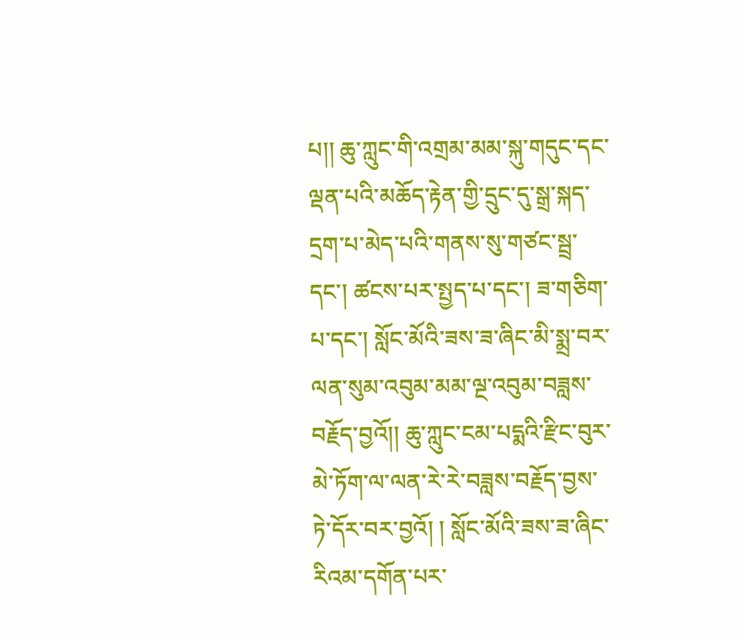པ།། ཆུ་ཀླུང་གི་འགྲམ་མམ་སྐུ་གདུང་དང་ལྡན་པའི་མཆོད་རྟེན་གྱི་དྲུང་དུ་སྒྲ་སྐད་དྲག་པ་མེད་པའི་གནས་སུ་གཙང་སྦྲ་དང་། ཚངས་པར་སྤྱད་པ་དང་། ཟ་གཅིག་པ་དང་། སློང་མོའི་ཟས་ཟ་ཞིང་མི་སྨྲ་བར་ལན་སུམ་འབུམ་མམ་ལྔ་འབུམ་བཟླས་བརྗོད་བྱའོ།། ཆུ་ཀླུང་ངམ་པདྨའི་རྫིང་བུར་མེ་ཏོག་ལ་ལན་རེ་རེ་བཟླས་བརྗོད་བྱས་ཏེ་དོར་བར་བྱའོ། ། སློང་མོའི་ཟས་ཟ་ཞིང་རིའམ་དགོན་པར་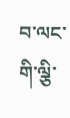བ་ལང་གི་ལྕི་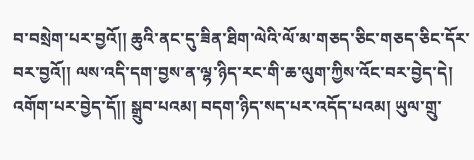བ་བསྲེག་པར་བྱའོ།། ཆུའི་ནང་དུ་ཟིན་ཐིག་ལེའི་ལོ་མ་གཅད་ཅིང་གཅད་ཅིང་དོར་བར་བྱའོ།། ལས་འདི་དག་བྱས་ན་ལྷ་ཉིད་རང་གི་ཆ་ལུག་ཀྱིས་འོང་བར་བྱེད་དེ། འགོག་པར་བྱེད་དོ།། སྒྲུབ་པའམ། བདག་ཉིད་སད་པར་འདོད་པའམ། ཡུལ་གྲུ་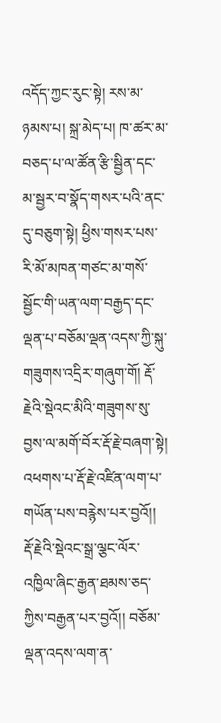འདོད་ཀྱང་རུང་སྟེ། རས་མ་ཉམས་པ། སྐྲ་མེད་པ། ཁ་ཚར་མ་བཅད་པ་ལ་ཚོན་རྩི་སྦྱིན་དང་མ་སྦྱར་བ་སྣོད་གསར་པའི་ནང་དུ་བཅུག་སྟེ། ཕྱིས་གསར་པས་རི་མོ་མཁན་གཙང་མ་གསོ་སྦྱོང་གི་ཡན་ལག་བརྒྱད་དང་ལྡན་པ་བཅོམ་ལྡན་འདས་ཀྱི་སྐུ་གཟུགས་འདྲིར་གཞུག་གོ། རྡོ་རྗེའི་སྡེའང་མིའི་གཟུགས་སུ་བྱས་ལ་མགོ་བོར་རྡོ་རྗེ་བཞག་སྟེ། འཕགས་པ་རྡོ་རྗེ་འཛིན་ལག་པ་གཡོན་པས་བརྙེས་པར་བྱའོ།། རྡོ་རྗེའི་སྡེའང་སྒྲ་ལྕང་ལོར་འཁྱིལ་ཞིང་རྒྱན་ཐམས་ཅད་ཀྱིས་བརྒྱན་པར་བྱའོ།། བཅོམ་ལྡན་འདས་ལག་ན་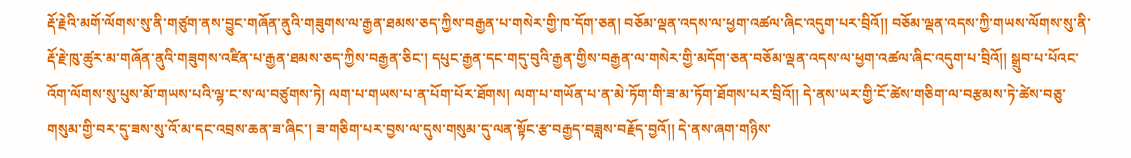རྡོ་རྗེའི་མགོ་ལོགས་སུ་ནི་གཙུག་ནས་བྱུང་གཞོན་ནུའི་གཟུགས་ལ་རྒྱན་ཐམས་ཅད་ཀྱིས་བརྒྱན་པ་གསེར་གྱི་ཁ་དོག་ཅན། བཅོམ་ལྡན་འདས་ལ་ཕྱག་འཚལ་ཞིང་འདུག་པར་བྲིའོ།། བཅོམ་ལྡན་འདས་ཀྱི་གཡས་ལོགས་སུ་ནི་རྡོ་རྗེ་ཁུ་ཚུར་མ་གཞོན་ནུའི་གཟུགས་འཛིན་པ་རྒྱན་ཐམས་ཅད་ཀྱིས་བརྒྱན་ཅིང་། དཔུང་རྒྱན་དང་གདུ་བུའི་རྒྱན་གྱིས་བརྒྱན་ལ་གསེར་གྱི་མདོག་ཅན་བཅོམ་ལྡན་འདས་ལ་ཕྱག་འཚལ་ཞིང་འདུག་པ་བྲིའོ།། སྒྲུབ་པ་པོའང་འོག་ལོགས་སུ་པུས་མོ་གཡས་པའི་ལྷ་ང་ས་ལ་བཙུགས་ཏེ། ལག་པ་གཡས་པ་ན་པོག་པོར་ཐོགས། ལག་པ་གཡོན་པ་ན་མེ་ཏོག་གི་ཟ་མ་ཏོག་ཐོགས་པར་བྲིའོ།། དེ་ནས་ཡར་གྱི་ངོ་ཚེས་གཅིག་ལ་བརྩམས་ཏེ་ཚེས་བཅུ་གསུམ་གྱི་བར་དུ་ཟས་སུ་འོ་མ་དང་འབྲས་ཆན་ཟ་ཞིང་། ཟ་གཅིག་པར་བྱས་ལ་དུས་གསུམ་དུ་ལན་སྟོང་རྩ་བརྒྱད་བཟླས་བརྗོད་བྱའོ།། དེ་ནས་ཞག་གཉིས་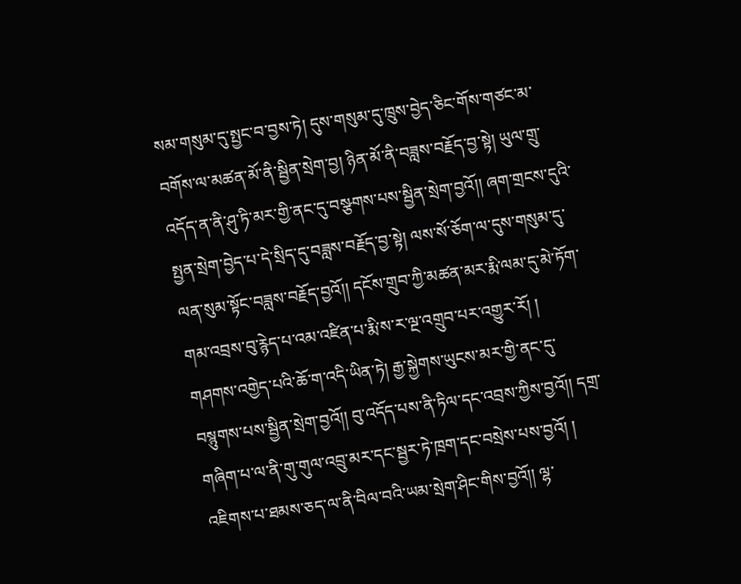སམ་གསུམ་དུ་སྤྱང་བ་བྱས་ཏེ། དུས་གསུམ་དུ་ཁྲུས་བྱེད་ཅིང་གོས་གཙང་མ་བགོས་ལ་མཚན་མོ་ནི་སྦྱིན་སྲེག་བྱ། ཉིན་མོ་ནི་བཟླས་བརྗོད་བྱ་སྟེ། ཡུལ་གྲུ་འདོད་ན་ནི་ཤུ་ཏི་མར་གྱི་ནང་དུ་བསྩགས་པས་སྦྱིན་སྲེག་བྱའོ།། ཞག་གྲངས་དུའི་སྤྱན་སྲེག་བྱེད་པ་དེ་སྲིད་དུ་བཟླས་བརྗོད་བྱ་སྟེ། ལས་སོ་ཅོག་ལ་དུས་གསུམ་དུ་ལན་སུམ་སྟོང་བཟླས་བརྗོད་བྱའོ།། དངོས་གྲུབ་ཀྱི་མཚན་མར་རྨི་ལམ་དུ་མེ་ཏོག་གམ་འབྲས་བུ་རྙེད་པ་འམ་འཛིན་པ་རྨི་ས་ར་ལྔ་འགྲུབ་པར་འགྱུར་རོ། ། གཤགས་འགྱེད་པའི་ཆོ་ག་འདི་ཡིན་ཏེ། རྒྱ་སྐྱེགས་ཡུངས་མར་གྱི་ནང་དུ་བསྙུགས་པས་སྦྱིན་སྲེག་བྱའོ།། བུ་འདོད་པས་ནི་ཏིལ་དང་འབྲས་ཀྱིས་བྱའོ།། དགྲ་གཞིག་པ་ལ་ནི་གུ་གུལ་འབྲུ་མར་དང་སྦྱར་ཏེ་ཁྲག་དང་བསྲེས་པས་བྱའོ། ། འཇིགས་པ་ཐམས་ཅད་ལ་ནི་བིལ་བའི་ཡམ་སྲེག་ཤིང་གིས་བྱའོ།། ལྷ་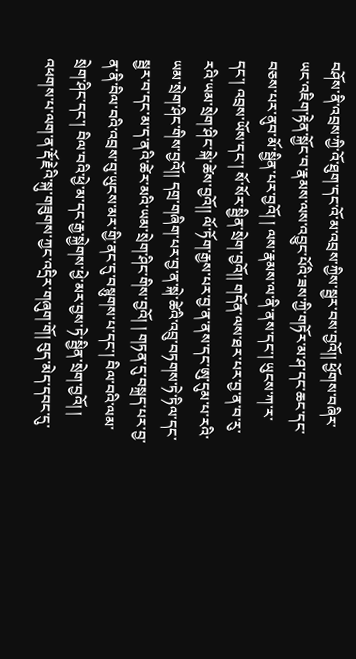བཤོས་ནི་འབྲས་ཀྱི་འོ་ཐུག་དང་འོ་མ་འབྲས་ཀྱིས་སྦྱར་བས་བྱའོ།། ཕྱོགས་བཞིར་ཡང་འཇིག་རྟེན་སྐྱོང་བ་རྣམས་ལས་འབྱུང་པོའི་ཟས་ཀྱི་གཏོར་མ་ཤ་དང་ཆང་དང་བཅས་པར་ནུབ་མོ་སྦྱིན་པར་བྱའོ། ། ལས་རྣམས་ལ་ནི་ནས་དང་། ཡུངས་ཀ་ར་དང་། འབྲས་ཡོས་དང་། སོ་སོར་སྦྱིན་སྲེག་བྱའོ།། གདོན་ལས་ཐར་པར་བྱ་ན་བ་རུ་རའི་ཡམ་སྲེག་ཤིང་སྐེ་ཚེས་བྱའོ།། ལོ་ཏོག་རྒྱས་པར་བྱ་ན་ནས་དང་ཨུ་དུམ་པ་རའི་ཡམ་སྲེག་ཤིང་གིས་བྱའོ།། དགྲ་གཞིག་པར་བྱ་ན་སྐེ་ཚེའི་འབྲུ་བཏགས་ཏེ་ཏིལ་དང་སྦྱར་བ་དང་མ་ད་ནའི་ཚེར་མའི་ཡམ་སྲེག་ཤིང་གིས་བྱའོ། ། གཏན་དུ་བསྐྲད་པར་བྱ་ན་ནི་བིལ་བའི་འབྲས་བུ་ཡུངས་མར་གྱི་ནང་དུ་བསྙུགས་པ་དང་། བིལ་བའི་ལམ་སྲེག་ཤིང་དང་། བིལ་བའི་ཕྱེ་མ་དང་རྒྱ་སྐྱེགས་ཕྱེ་མར་བྱས་ཏེ་སྦྱིན་སྲེག་བྱའོ། ། འཕགས་པ་ལག་ན་རྡོ་རྗེའི་སྐུ་གཟུགས་ཀྱང་འདྲིར་གཞུག་གོ། བུད་མེད་དབང་དུ་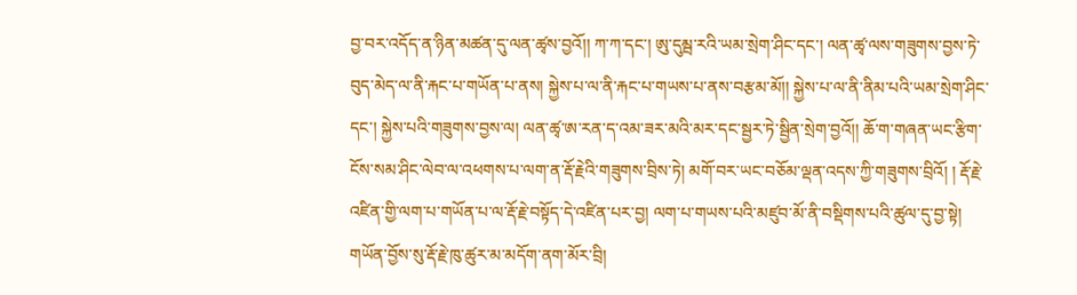བྱ་བར་འདོད་ན་ཉིན་མཚན་དུ་ལན་ཚྭས་བྱའོ།། ཀ་ཀ་དང་། ཨུ་དུམྦ་རའི་ཡམ་སྲེག་ཤིང་དང་། ལན་ཚྭ་ལས་གཟུགས་བྱས་ཏེ་བུད་མེད་ལ་ནི་རྐང་པ་གཡོན་པ་ནས། སྐྱེས་པ་ལ་ནི་རྐང་པ་གཡས་པ་ནས་བརྩམ་མོ།། སྐྱེས་པ་ལ་ནི་ནིམ་པའི་ཡམ་སྲེག་ཤིང་དང་། སྐྱེས་པའི་གཟུགས་བྱས་ལ། ལན་ཚྭ་ཨ་རན་ད་འམ་ཟར་མའི་མར་དང་སྦྱར་ཏེ་སྦྱིན་སྲེག་བྱའོ།། ཆོ་ག་གཞན་ཡང་རྩིག་ངོས་སམ་ཤིང་ལེབ་ལ་འཕགས་པ་ལག་ན་རྡོ་རྗེའི་གཟུགས་བྲིས་ཏེ། མགོ་བར་ཡང་བཅོམ་ལྡན་འདས་ཀྱི་གཟུགས་བྲིའོ། ། རྡོ་རྗེ་འཛིན་གྱི་ལག་པ་གཡོན་པ་ལ་རྡོ་རྗེ་བསྟོད་དེ་འཛིན་པར་བྱ། ལག་པ་གཡས་པའི་མཛུབ་མོ་ནི་བསྡིགས་པའི་ཚུལ་དུ་བྱ་སྟེ། གཡོན་བྱོས་སུ་རྡོ་རྗེ་ཁུ་ཚུར་མ་མདོག་ནག་མོར་བྲི།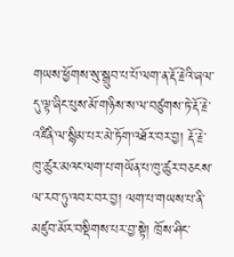གཡས་ཕྱོགས་སུ་སྒྲུབ་པ་པོ་ལག་ན་རྡོ་རྗེའི་ཞལ་དུ་ལྟ་ཞིང་པུས་མོ་གཉིས་ས་ལ་བཙུགས་ཏེ་རྡོ་རྗེ་འཛིནི་ལ་སྙིམ་པར་མེ་ཏོག་འཐོར་བར་བྱ། རྡོ་རྗེ་ཁུ་ཚུར་མའང་ལག་པ་གཡོན་པ་ཁུ་ཚུར་བཅངས་ལ་རབ་ཏུ་འབར་བར་བྱ། ལག་པ་གཡས་པ་ནི་མཛུབ་མོར་བསྡིགས་པར་བྱ་སྟེ། ཁྲོས་ཤིང་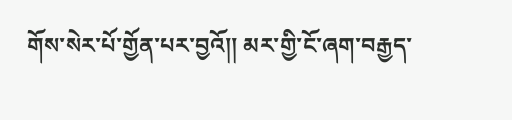གོས་སེར་པོ་གྱོན་པར་བྱའོ།། མར་གྱི་ངོ་ཞག་བརྒྱད་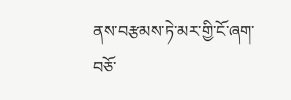ནས་བརྩམས་ཏེ་མར་གྱི་ངོ་ཞག་བཅོ་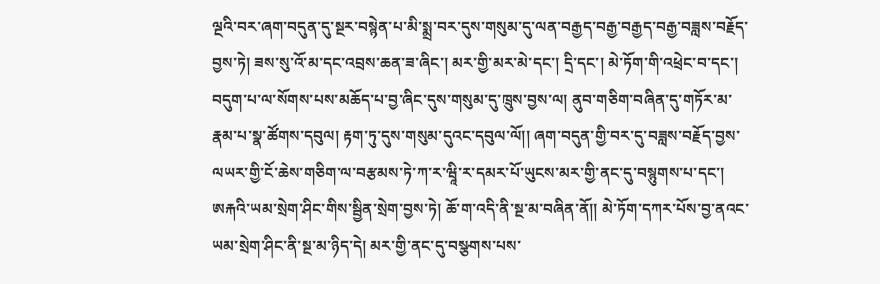ལྔའི་བར་ཞག་བདུན་དུ་སྔར་བསྙེན་པ་མི་སྨྲ་བར་དུས་གསུམ་དུ་ལན་བརྒྱད་བརྒྱ་བརྒྱད་བརྒྱ་བཟླས་བརྗོད་བྱས་ཏེ། ཟས་སུ་འོ་མ་དང་འབྲས་ཆན་ཟ་ཞིང་། མར་གྱི་མར་མེ་དང་། དྲི་དང་། མེ་ཏོག་གི་འཕྲེང་བ་དང་། བདུག་པ་ལ་སོགས་པས་མཆོད་པ་བྱ་ཞིང་དུས་གསུམ་དུ་ཁྲུས་བྱས་ལ། ནུབ་གཅིག་བཞིན་དུ་གཏོར་མ་རྣམ་པ་སྣ་ཚོགས་དབུལ། རྟག་ཏུ་དུས་གསུམ་དུའང་དབུལ་ལོ།། ཞག་བདུན་གྱི་བར་དུ་བཟླས་བརྗོད་བྱས་ལཡར་གྱི་ངོ་ཆེས་གཅིག་ལ་བརྩམས་ཏེ་ཀ་ར་ཝཱི་ར་དམར་པོ་ཡུངས་མར་གྱི་ནང་དུ་བསྙུགས་པ་དང་། ཨརྐའི་ཡམ་སྲེག་ཤིང་གིས་སྦྱིན་སྲེག་བྱས་ཏེ། ཆོ་ག་འདི་ནི་སྔ་མ་བཞིན་ནོ།། མེ་ཏོག་དཀར་པོས་བྱ་ནའང་ཡམ་སྲེག་ཤིང་ནི་སྔ་མ་ཉིད་དེ། མར་གྱི་ནང་དུ་བསྩགས་པས་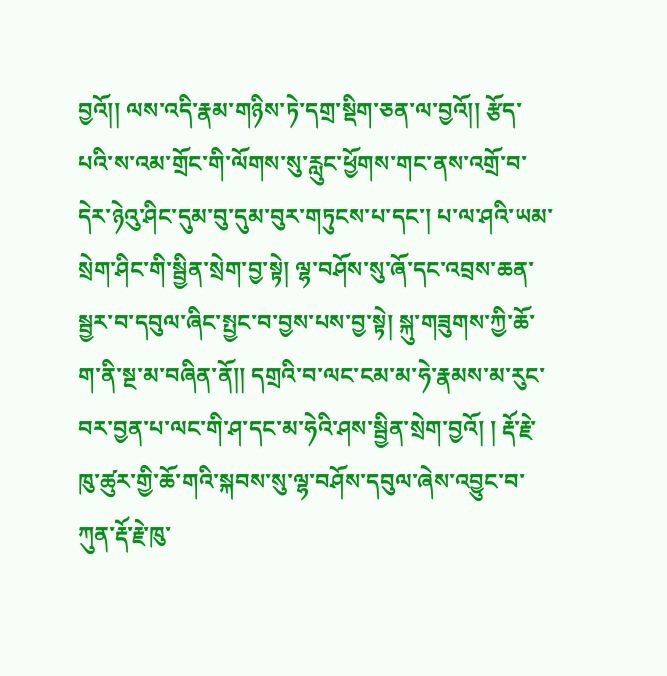བྱའོ།། ལས་འདི་རྣམ་གཉིས་ཏེ་དགྲ་སྡིག་ཅན་ལ་བྱའོ།། རྩོད་པའི་ས་འམ་གྲོང་གི་ལོགས་སུ་རླུང་ཕྱོགས་གང་ནས་འགྲོ་བ་དེར་ཉེའུ་ཤིང་དུམ་བུ་དུམ་བུར་གཏུངས་པ་དང་། པ་ལ་ཤའི་ཡམ་སྲེག་ཤིང་གི་སྦྱིན་སྲེག་བྱ་སྟེ། ལྷ་བཤོས་སུ་ཞོ་དང་འབྲས་ཆན་སྦྱར་བ་དབུལ་ཞིང་སྤྱང་བ་བྱས་པས་བྱ་སྟེ། སྐུ་གཟུགས་ཀྱི་ཆོ་ག་ནི་སྔ་མ་བཞིན་ནོ།། དགྲའི་བ་ལང་ངམ་མ་ཧེ་རྣམས་མ་རུང་བར་བྱན་པ་ལང་གི་ཤ་དང་མ་ཧེའི་ཤས་སྦྱིན་སྲེག་བྱའོ། ། རྡོ་རྗེ་ཁུ་ཚུར་གྱི་ཆོ་གའི་སྐབས་སུ་ལྷ་བཤོས་དབུལ་ཞེས་འབྱུང་བ་ཀུན་རྡོ་རྗེ་ཁུ་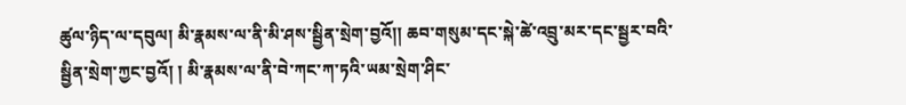ཚུལ་ཉིད་ལ་དབུལ། མི་རྣམས་ལ་ནི་མི་ཤས་སྦྱིན་སྲེག་བྱའོ།། ཆབ་གསུམ་དང་སྐེ་ཚེ་འབྲུ་མར་དང་སྦྱར་བའི་སྦྱིན་སྲེག་ཀྱང་བྱའོ། ། མི་རྣམས་ལ་ནི་བེ་ཀང་ཀ་ཏའི་ཡམ་སྲེག་ཤིང་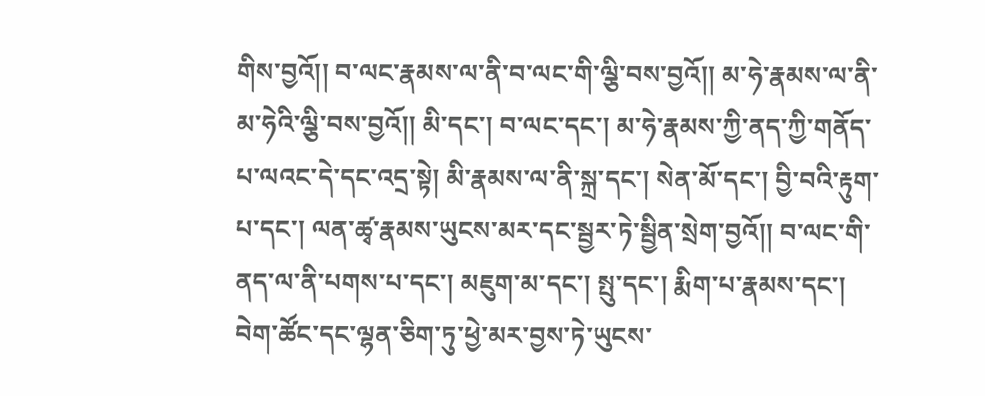གིས་བྱའོ།། བ་ལང་རྣམས་ལ་ནི་བ་ལང་གི་ལྕི་བས་བྱའོ།། མ་ཧེ་རྣམས་ལ་ནི་མ་ཧེའི་ལྕི་བས་བྱའོ།། མི་དང་། བ་ལང་དང་། མ་ཧེ་རྣམས་ཀྱི་ནད་ཀྱི་གནོད་པ་ལའང་དེ་དང་འདྲ་སྟེ། མི་རྣམས་ལ་ནི་སྐྲ་དང་། སེན་མོ་དང་། བྱི་བའི་རྟུག་པ་དང་། ལན་ཚྭ་རྣམས་ཡུངས་མར་དང་སྦྱར་ཏེ་སྦྱིན་སྲེག་བྱའོ།། བ་ལང་གི་ནད་ལ་ནི་པགས་པ་དང་། མཇུག་མ་དང་། སྤུ་དང་། རྨིག་པ་རྣམས་དང་། བེག་ཚོང་དང་ལྷན་ཅིག་ཏུ་ཕྱེ་མར་བྱས་ཏེ་ཡུངས་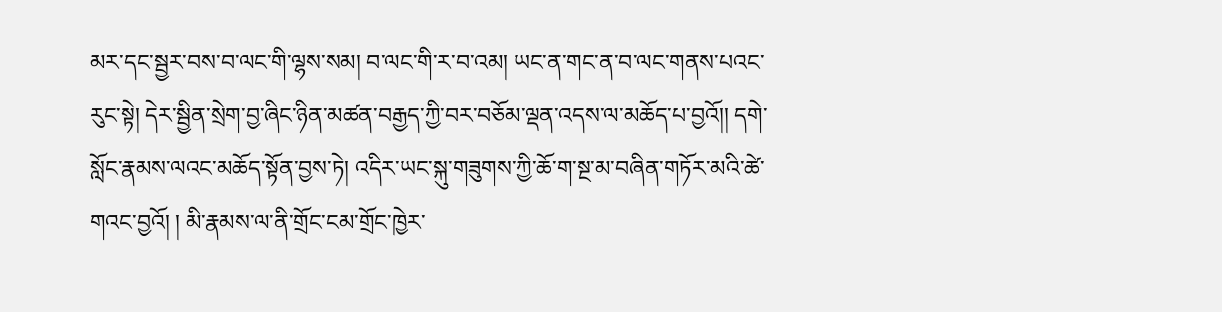མར་དང་སྦྱར་བས་བ་ལང་གི་ལྷས་སམ། བ་ལང་གི་ར་བ་འམ། ཡང་ན་གང་ན་བ་ལང་གནས་པའང་རུང་སྟེ། དེར་སྦྱིན་སྲེག་བྱ་ཞིང་ཉིན་མཚན་བརྒྱད་ཀྱི་བར་བཅོམ་ལྡན་འདས་ལ་མཆོད་པ་བྱའོ།། དགེ་སློང་རྣམས་ལའང་མཆོད་སྟོན་བྱས་ཏེ། འདིར་ཡང་སྐུ་གཟུགས་ཀྱི་ཆོ་ག་སྔ་མ་བཞིན་གཏོར་མའི་ཚེ་གའང་བྱའོ། ། མི་རྣམས་ལ་ནི་གྲོང་ངམ་གྲོང་ཁྱེར་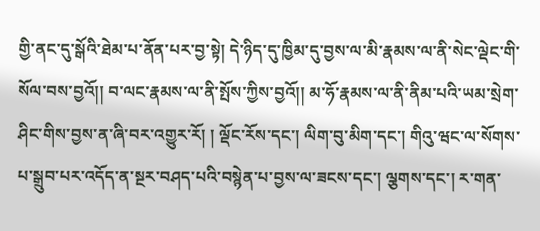གྱི་ནང་དུ་སྒོའི་ཐེམ་པ་ནོན་པར་བྱ་སྟེ། དེ་ཉིད་དུ་ཁྱིམ་དུ་བྱས་ལ་མི་རྣམས་ལ་ནི་སེང་ལྡེང་གི་སོལ་བས་བྱའོ།། བ་ལང་རྣམས་ལ་ནི་སྤོས་ཀྱིས་བྱའོ།། མ་ཧོ་རྣམས་ལ་ནི་ནིམ་པའི་ཡམ་སྲེག་ཤིང་གིས་བྱས་ན་ཞི་བར་འགྱུར་རོ། ། ལྡོང་རོས་དང་། ལིག་བུ་མིག་དང་། གིའུ་ཝང་ལ་སོགས་པ་སྒྲུབ་པར་འདོད་ན་སྔར་བཤད་པའི་བསྙེན་པ་བྱས་ལ་ཟངས་དང་། ལྕགས་དང་། ར་གན་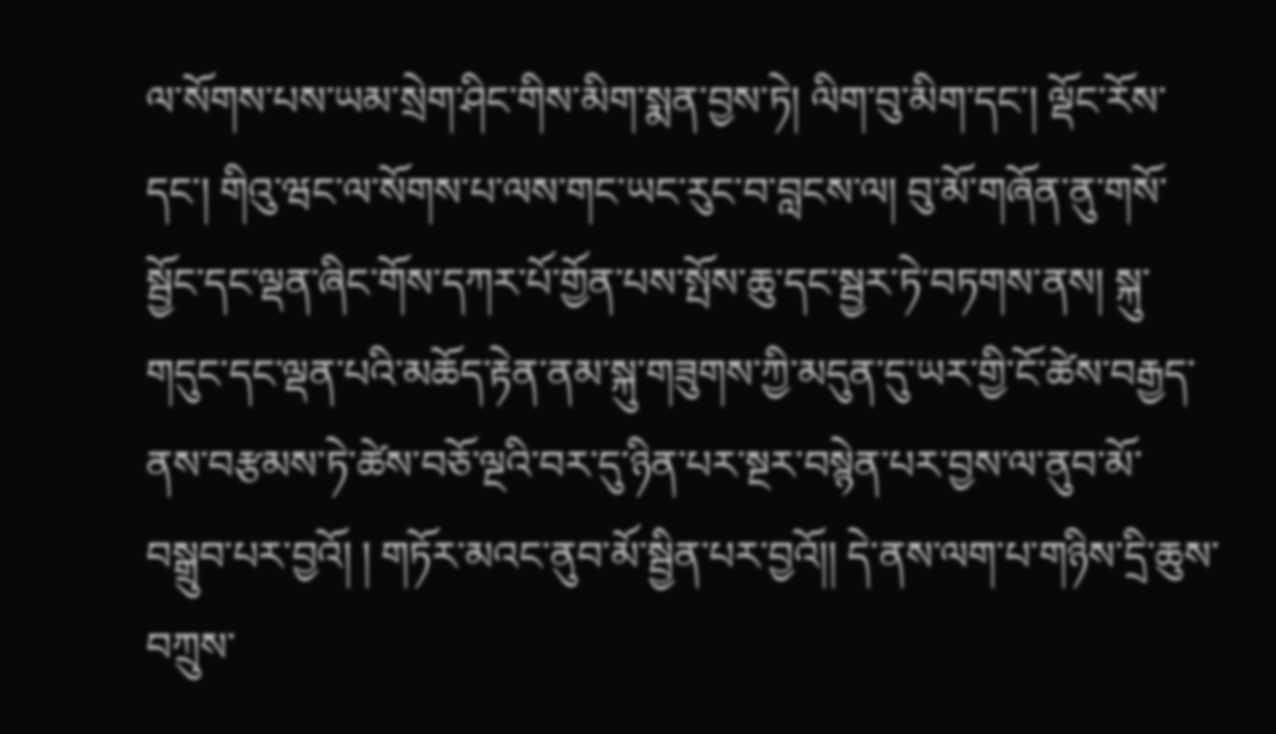ལ་སོགས་པས་ཡམ་སྲེག་ཤིང་གིས་མིག་སྨན་བྱས་ཏེ། ལིག་བུ་མིག་དང་། ལྡོང་རོས་དང་། གིའུ་ཝང་ལ་སོགས་པ་ལས་གང་ཡང་རུང་བ་བླངས་ལ། བུ་མོ་གཞོན་ནུ་གསོ་སྦྱོང་དང་ལྡན་ཞིང་གོས་དཀར་པོ་གྱོན་པས་སྤོས་ཆུ་དང་སྦྱར་ཏེ་བཏགས་ནས། སྐུ་གདུང་དང་ལྡན་པའི་མཆོད་རྟེན་ནམ་སྐུ་གཟུགས་ཀྱི་མདུན་དུ་ཡར་གྱི་ངོ་ཚེས་བརྒྱད་ནས་བརྩམས་ཏེ་ཚེས་བཅོ་ལྔའི་བར་དུ་ཉིན་པར་སྔར་བསྙེན་པར་བྱས་ལ་ནུབ་མོ་བསྒྲུབ་པར་བྱའོ། ། གཏོར་མའང་ནུབ་མོ་སྦྱིན་པར་བྱའོ།། དེ་ནས་ལག་པ་གཉིས་དྲི་ཆུས་བཀྲུས་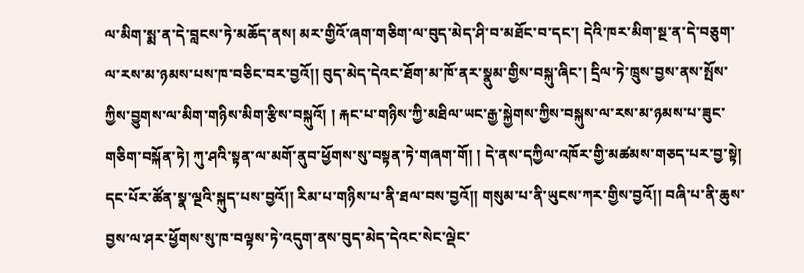ལ་མིག་སྨ་ན་དེ་བླངས་ཏེ་མཆོད་ནས། མར་གྱིའོ་ཞག་གཅིག་ལ་བུད་མེད་ཤི་བ་མཐོང་བ་དང་། དེའི་ཁར་མིག་སྔ་ན་དེ་བཅུག་ལ་རས་མ་ཉམས་པས་ཁ་བཅིང་བར་བྱའོ།། བུད་མེད་དེའང་ཐོག་མ་ཁོ་ནར་སྣུམ་གྱིས་བསྐུ་ཞིང་། དྲིལ་ཏེ་ཁྲུས་བྱས་ནས་སྤོས་ཀྱིས་བྱུགས་ལ་མིག་གཉིས་མིག་རྩིས་བསྐུའོ། ། རྐང་པ་གཉིས་ཀྱི་མཐིལ་ཡང་རྒྱ་སྐྱེགས་ཀྱིས་བསྐུས་ལ་རས་མ་ཉམས་པ་ཟུང་གཅིག་བསྐོན་ཏེ། ཀུ་ཤའི་སྟན་ལ་མགོ་ནུབ་ཕྱོགས་སུ་བསྟན་ཏེ་གཞག་གོ། ། དེ་ནས་དཀྱིལ་འཁོར་གྱི་མཚམས་གཅད་པར་བྱ་སྟེ། དང་པོར་ཚོན་སྣ་ལྔའི་སྐུད་པས་བྱའོ།། རིམ་པ་གཉིས་པ་ནི་ཐལ་བས་བྱའོ།། གསུམ་པ་ནི་ཡུངས་ཀར་གྱིས་བྱའོ།། བཞི་པ་ནི་ཆུས་བྱས་ལ་ཤར་ཕྱོགས་སུ་ཁ་བལྟས་ཏེ་འདུག་ནས་བུད་མེད་དེའང་སེང་ལྡེང་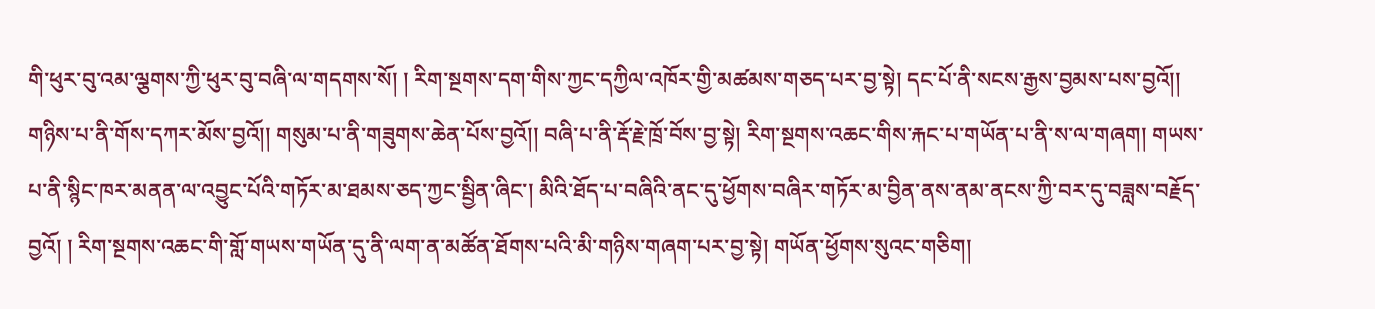གི་ཕུར་བུ་འམ་ལྕགས་ཀྱི་ཕུར་བུ་བཞི་ལ་གདགས་སོ། ། རིག་སྔགས་དག་གིས་ཀྱང་དཀྱིལ་འཁོར་གྱི་མཚམས་གཅད་པར་བྱ་སྟེ། དང་པོ་ནི་སངས་རྒྱས་བྱམས་པས་བྱའོ།། གཉིས་པ་ནི་གོས་དཀར་མོས་བྱའོ།། གསུམ་པ་ནི་གཟུགས་ཆེན་པོས་བྱའོ།། བཞི་པ་ནི་རྡོ་རྗེ་ཁྲོ་བོས་བྱ་སྟེ། རིག་སྔགས་འཆང་གིས་རྐང་པ་གཡོན་པ་ནི་ས་ལ་གཞག། གཡས་པ་ནི་སྙིང་ཁར་མནན་ལ་འབྱུང་པོའི་གཏོར་མ་ཐམས་ཅད་ཀྱང་སྦྱིན་ཞིང་། མིའི་ཐོད་པ་བཞིའི་ནང་དུ་ཕྱོགས་བཞིར་གཏོར་མ་བྱིན་ནས་ནམ་ནངས་ཀྱི་བར་དུ་བཟླས་བརྗོད་བྱའོ། ། རིག་སྔགས་འཆང་གི་གློ་གཡས་གཡོན་དུ་ནི་ལག་ན་མཚོན་ཐོགས་པའི་མི་གཉིས་གཞག་པར་བྱ་སྟེ། གཡོན་ཕྱོགས་སུའང་གཅིག།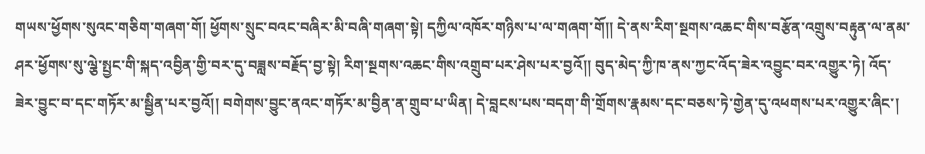གཡས་ཕྱོགས་སུའང་གཅིག་གཞག་གོ། ཕྱོགས་སྲུང་བའང་བཞིར་མི་བཞི་གཞག་སྟེ། དཀྱིལ་འཁོར་གཉིས་པ་ལ་གཞག་གོ།། དེ་ནས་རིག་སྔགས་འཆང་གིས་བརྩོན་འགྲུས་བརྟུན་ལ་ནམ་ཤར་ཕྱོགས་སུ་ལྕེ་སྤྱང་གི་སྐད་འབྱིན་གྱི་བར་དུ་བཟླས་བརྗོད་བྱ་སྟེ། རིག་སྔགས་འཆང་གིས་འགྲུབ་པར་ཤེས་པར་བྱའོ།། བུད་མེད་ཀྱི་ཁ་ནས་ཀྱང་འོད་ཟེར་འབྱུང་བར་འགྱུར་ཏེ། འོད་ཟེར་བྱུང་བ་དང་གཏོར་མ་སྦྱིན་པར་བྱའོ།། བགེགས་བྱུང་ནའང་གཏོར་མ་བྱིན་ན་གྲུབ་པ་ཡིན། དེ་བླངས་པས་བདག་གི་གྲོགས་རྣམས་དང་བཅས་ཏེ་གྱེན་དུ་འཕགས་པར་འགྱུར་ཞིང་།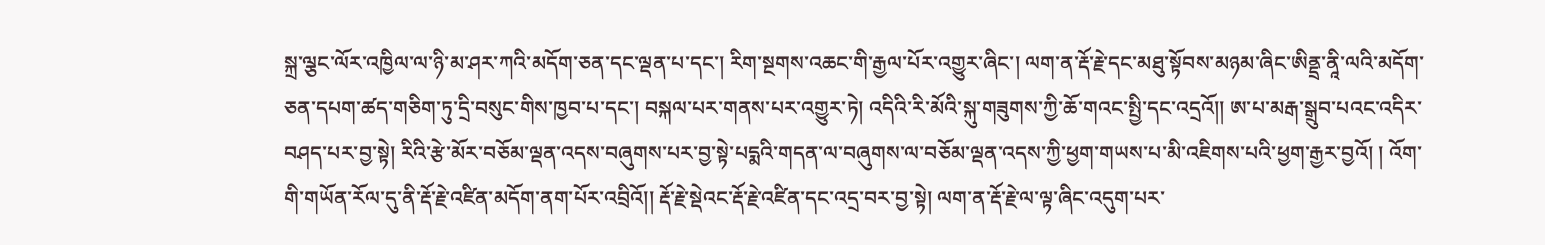སྐྲ་ལྕང་ལོར་འཁྱིལ་ལ་ཉི་མ་ཤར་ཀའི་མདོག་ཅན་དང་ལྡན་པ་དང་། རིག་སྔགས་འཆང་གི་རྒྱལ་པོར་འགྱུར་ཞིང་། ལག་ན་རྡོ་རྗེ་དང་མཐུ་སྟོབས་མཉམ་ཞིང་ཨིནྡྲ་ནཱི་ལའི་མདོག་ཅན་དཔག་ཚད་གཅིག་ཏུ་དྲི་བསུང་གིས་ཁྱབ་པ་དང་། བསྐལ་པར་གནས་པར་འགྱུར་ཏེ། འདིའི་རི་མོའི་སྐུ་གཟུགས་ཀྱི་ཆོ་གའང་སྤྱི་དང་འདྲའོ།། ཨ་པ་མརྒ་སྒྲུབ་པའང་འདིར་བཤད་པར་བྱ་སྟེ། རིའི་རྩེ་མོར་བཅོམ་ལྡན་འདས་བཞུགས་པར་བྱ་སྟེ་པདྨའི་གདན་ལ་བཞུགས་ལ་བཅོམ་ལྡན་འདས་ཀྱི་ཕྱག་གཡས་པ་མི་འཇིགས་པའི་ཕྱག་རྒྱར་བྱའོ། ། འོག་གི་གཡོན་རོལ་དུ་ནི་རྡོ་རྗེ་འཛིན་མདོག་ནག་པོར་འབྲིའོ།། རྡོ་རྗེ་སྡེའང་རྡོ་རྗེ་འཛིན་དང་འདྲ་བར་བྱ་སྟེ། ལག་ན་རྡོ་རྗེ་ལ་ལྟ་ཞིང་འདུག་པར་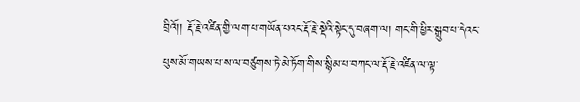བྲིའོ།། རྡོ་རྗེ་འཛིན་གྱི་ལག་པ་གཡོན་པའང་རྡོ་རྗེ་སྡེའི་སྟེང་དུ་བཞག་ལ། གང་གི་ཕྱིར་སྒྲུབ་པ་དེའང་པུས་མོ་གཡས་པ་ས་ལ་བཙུགས་ཏེ་མེ་ཏོག་གིས་སྙིམ་པ་བཀང་ལ་རྡོ་རྗེ་འཛིན་ལ་ལྟ་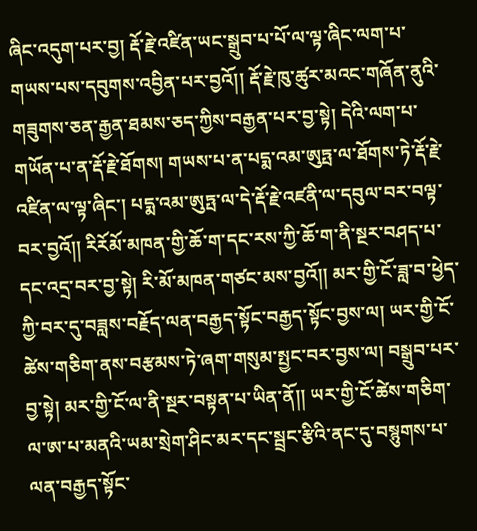ཞིང་འདུག་པར་བྱ། རྡོ་རྗེ་འཛིན་ཡང་སྒྲུབ་པ་པོ་ལ་ལྟ་ཞིང་ལག་པ་གཡས་པས་དབུགས་འབྱིན་པར་བྱའོ།། རྡོ་རྗེ་ཁུ་ཚུར་མའང་གཞོན་ནུའི་གཟུགས་ཅན་རྒྱན་ཐམས་ཅད་ཀྱིས་བརྒྱན་པར་བྱ་སྟེ། དེའི་ལག་པ་གཡོན་པ་ན་རྡོ་རྗེ་ཐོགས། གཡས་པ་ན་པདྨ་འམ་ཨུཏྤ་ལ་ཐོགས་ཏེ་རྡོ་རྗེ་འཛིན་ལ་ལྟ་ཞིང་། པདྨ་འམ་ཨུཏྤ་ལ་དེ་རྡོ་རྗེ་འཛནི་ལ་དབུལ་བར་བལྟ་བར་བྱའོ།། རིརོམོ་མཁན་གྱི་ཆོ་ག་དང་རས་ཀྱི་ཆོ་ག་ནི་སྔར་བཤད་པ་དང་འདྲ་བར་བྱ་སྟེ། རི་མོ་མཁན་གཙང་མས་བྱའོ།། མར་གྱི་ངོ་ཟླ་བ་ཕྱེད་ཀྱི་བར་དུ་བཟླས་བརྗོད་ལན་བརྒྱད་སྟོང་བརྒྱད་སྟོང་བྱས་ལ། ཡར་གྱི་ངོ་ཚེས་གཅིག་ནས་བརྩམས་ཏེ་ཞག་གསུམ་སྤྱང་བར་བྱས་ལ། བསྒྲུབ་པར་བྱ་སྟེ། མར་གྱི་ངོ་ལ་ནི་སྔར་བསྟན་པ་ཡིན་ནོ།། ཡར་གྱི་ངོ་ཚེས་གཅིག་ལ་ཨ་པ་མནའི་ཡམ་སྲེག་ཤིང་མར་དང་སྦྲང་རྩིའི་ནང་དུ་བསྙུགས་པ་ལན་བརྒྱད་སྟོང་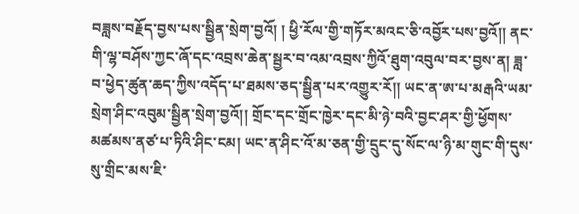བཟླས་བརྗོད་བྱས་པས་སྦྱིན་སྲེག་བྱའོ། ། ཕྱི་རོལ་གྱི་གཏོར་མའང་ཅི་འབྱོར་པས་བྱའོ།། ནང་གི་ལྷ་བཤོས་ཀྱང་ཞོ་དང་འབྲས་ཆེན་སྦྱར་བ་འམ་འབྲས་ཀྱིའོ་ཐུག་འབུལ་བར་བྱས་ན། ཟླ་བ་ཕྱེད་ཚུན་ཆད་ཀྱིས་འདོད་པ་ཐམས་ཅད་སྦྱིན་པར་འགྱུར་རོ།། ཡང་ན་ཨ་པ་མརྒའི་ཡམ་སྲེག་ཤིང་འབུམ་སྦྱིན་སྲེག་བྱའོ།། གྲོང་དང་གྲོང་ཁྱེར་དང་མི་ཉེ་བའི་བྱང་ཤར་གྱི་ཕྱོགས་མཚམས་ནཙ་པ་ཏིའི་ཤིང་ངམ། ཡང་ན་ཤིང་འོ་མ་ཅན་གྱི་དྲུང་དུ་སོང་ལ་ཉི་མ་གུང་གི་དུས་སུ་གྲིང་མས་ཇི་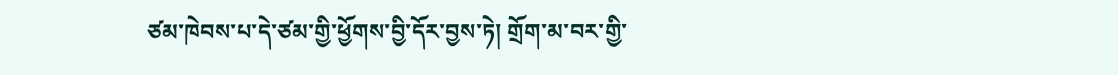ཙམ་ཁེབས་པ་དེ་ཙམ་གྱི་ཕྱོགས་བྱི་དོར་བྱས་ཏེ། གྲོག་མ་བར་གྱི་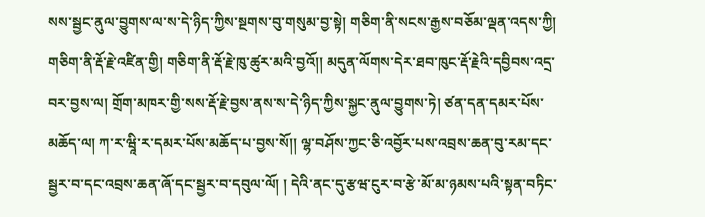སས་སྦྱང་ནུལ་བྱུགས་ལ་ས་དེ་ཉིད་ཀྱིས་སྔགས་བུ་གསུམ་བྱ་སྟེ། གཅིག་ནི་སངས་རྒྱས་བཅོམ་ལྡན་འདས་ཀྱི། གཅིག་ནི་རྡོ་རྗེ་འཛིན་གྱི། གཅིག་ནི་རྡོ་རྗེ་ཁུ་ཚུར་མའི་བྱའོ།། མདུན་ལོགས་དེར་ཐབ་ཁུང་རྡོ་རྗེའི་དབྱིབས་འདྲ་བར་བྱས་ལ། གྲོག་མཁར་གྱི་སས་རྡོ་རྗེ་བྱས་ནས་ས་དེ་ཉིད་ཀྱིས་སྐྱང་ནུལ་བྱུགས་ཏེ། ཙན་དན་དམར་པོས་མཆོད་ལ། ཀ་ར་ཝཱི་ར་དམར་པོས་མཆོད་པ་བྱས་སོ།། ལྷ་བཤོས་ཀྱང་ཅི་འབྱོར་པས་འབྲས་ཆན་བུ་རམ་དང་སྦྱར་བ་དང་འབྲས་ཆན་ཞོ་དང་སྦྱར་བ་དབུལ་ལོ། ། དེའི་ནང་དུ་རྩཝ་ངུར་བ་རྩེ་མོ་མ་ཉམས་པའི་སྟན་བཏིང་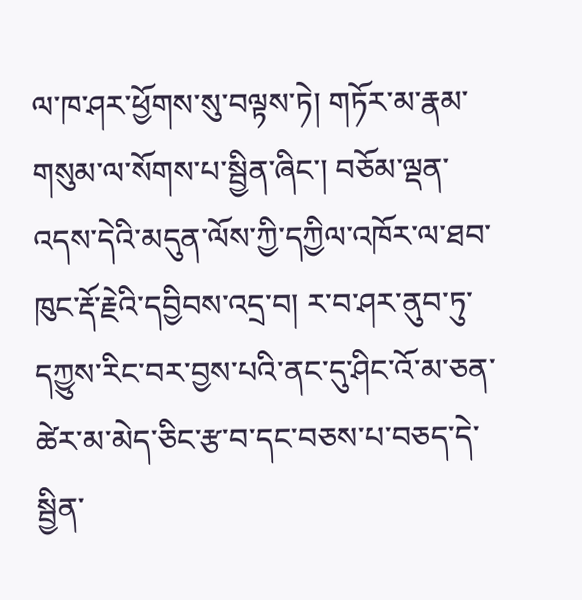ལ་ཁ་ཤར་ཕྱོགས་སུ་བལྟས་ཏེ། གཏོར་མ་རྣམ་གསུམ་ལ་སོགས་པ་སྦྱིན་ཞིང་། བཅོམ་ལྡན་འདས་དེའི་མདུན་ལོས་ཀྱི་དཀྱིལ་འཁོར་ལ་ཐབ་ཁུང་རྡོ་རྗེའི་དབྱིབས་འདྲ་བ། ར་བ་ཤར་ནུབ་ཏུ་དཀྱུས་རིང་བར་བྱས་པའི་ནང་དུ་ཤིང་འོ་མ་ཅན་ཚེར་མ་མེད་ཅིང་རྩ་བ་དང་བཅས་པ་བཅད་དེ་སྦྱིན་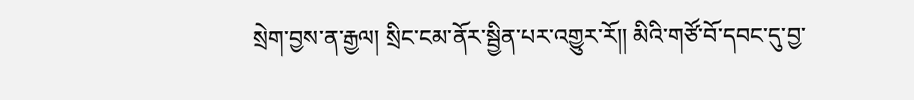སྲེག་བྱས་ན་རྒྱལ། སྲིང་ངམ་ནོར་སྦྱིན་པར་འགྱུར་རོ།། མིའི་གཙོ་བོ་དབང་དུ་བྱ་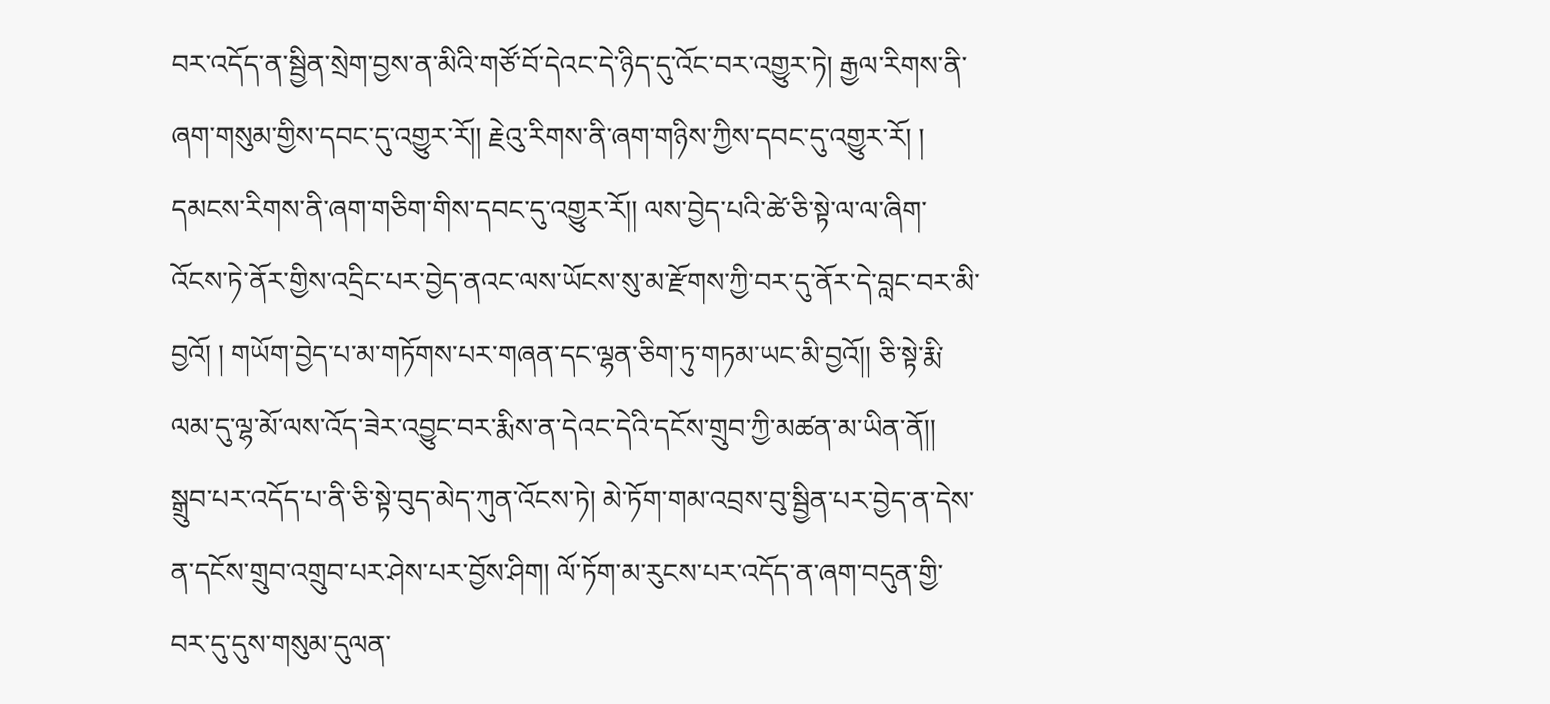བར་འདོད་ན་སྦྱིན་སྲེག་བྱས་ན་མིའི་གཙོ་བོ་དེའང་དེ་ཉིད་དུ་འོང་བར་འགྱུར་ཏེ། རྒྱལ་རིགས་ནི་ཞག་གསུམ་གྱིས་དབང་དུ་འགྱུར་རོ།། རྗེའུ་རིགས་ནི་ཞག་གཉིས་ཀྱིས་དབང་དུ་འགྱུར་རོ། ། དམངས་རིགས་ནི་ཞག་གཅིག་གིས་དབང་དུ་འགྱུར་རོ།། ལས་བྱེད་པའི་ཚེ་ཅི་སྟེ་ལ་ལ་ཞིག་འོངས་ཏེ་ནོར་གྱིས་འདྲིང་པར་བྱེད་ནའང་ལས་ཡོངས་སུ་མ་རྫོགས་ཀྱི་བར་དུ་ནོར་དེ་བླང་བར་མི་བྱའོ། ། གཡོག་བྱེད་པ་མ་གཏོགས་པར་གཞན་དང་ལྷན་ཅིག་ཏུ་གཏམ་ཡང་མི་བྱའོ།། ཅི་སྟེ་རྨི་ལམ་དུ་ལྷ་མོ་ལས་འོད་ཟེར་འབྱུང་བར་རྨིས་ན་དེའང་དེའི་དངོས་གྲུབ་ཀྱི་མཚན་མ་ཡིན་ནོ།། སྒྲུབ་པར་འདོད་པ་ནི་ཅི་སྟེ་བུད་མེད་ཀུན་འོངས་ཏེ། མེ་ཏོག་གམ་འབྲས་བུ་སྦྱིན་པར་བྱེད་ན་དེས་ན་དངོས་གྲུབ་འགྲུབ་པར་ཤེས་པར་བྱོས་ཤིག། ལོ་ཏོག་མ་རུངས་པར་འདོད་ན་ཞག་བདུན་གྱི་བར་དུ་དུས་གསུམ་དུལན་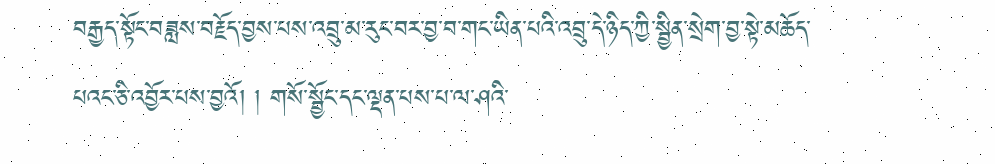བརྒྱད་སྟོང་བཟླས་བརྗོད་བྱས་པས་འབྲུ་མ་རུང་བར་བྱ་བ་གང་ཡིན་པའི་འབྲུ་དེ་ཉིད་ཀྱི་སྦྱིན་སྲེག་བྱ་སྟེ་མཆོད་པའང་ཅི་འབྱོར་པས་བྱའོ། ། གསོ་སྦྱོང་དང་ལྡན་པས་པ་ལ་ཤའི་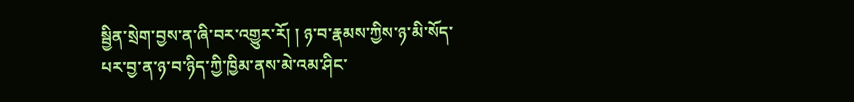སྦྱིན་སྲེག་བྱས་ན་ཞི་བར་འགྱུར་རོ། ། ཉ་བ་རྣམས་ཀྱིས་ཉ་མི་སོད་པར་བྱ་ན་ཉ་བ་ཉིད་ཀྱི་ཁྱིམ་ནས་མེ་འམ་ཤིང་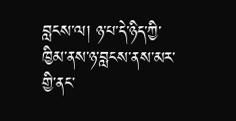བླངས་ལ། ཉ་པ་དེ་ཉིད་ཀྱི་ཁྱིམ་ནས་ཉ་བླངས་ནས་མར་གྱི་ནང་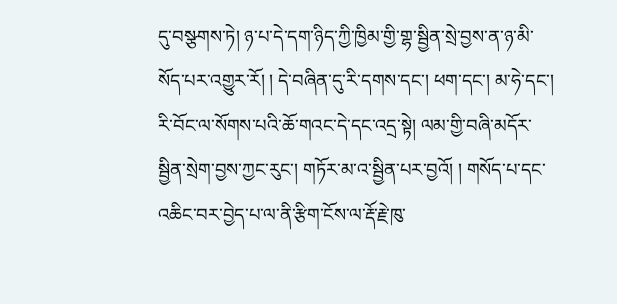དུ་བསྩགས་ཏེ། ཉ་པ་དེ་དག་ཉིད་ཀྱི་ཁྱིམ་གྱི་གྷ་སྦྱིན་སྲེ་བྱས་ན་ཉ་མི་སོད་པར་འགྱུར་རོ། ། དེ་བཞིན་དུ་རི་དགས་དང་། ཕག་དང་། མ་ཧེ་དང་། རི་བོང་ལ་སོགས་པའི་ཆོ་གའང་དེ་དང་འདྲ་སྟེ། ལམ་གྱི་བཞི་མདོར་སྦྱིན་སྲེག་བྱས་ཀྱང་རུང་། གཏོར་མ་འ་སྦྱིན་པར་བྱའོ། ། གསོད་པ་དང་འཆིང་བར་བྱེད་པ་ལ་ནི་རྩིག་ངོས་ལ་རྡོ་རྗེ་ཁུ་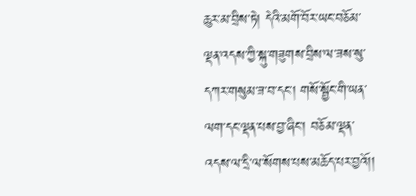ཆུར་མ་བྲིས་ཏེ། དེའི་མགོ་བོར་ཡང་བཅོམ་ལྡན་འདས་ཀྱི་སྐུ་གཟུགས་བྲིས་ལ་ཟས་སུ་དཀར་གསུམ་ཟ་བ་དང་། གསོ་སྦྱོང་གི་ཡན་ལག་དང་ལྡན་པས་བྱ་ཞིང་། བཅོམ་ལྡན་འདས་ལ་དྲི་ལ་སོགས་པས་མཆོད་པར་བྱའོ།།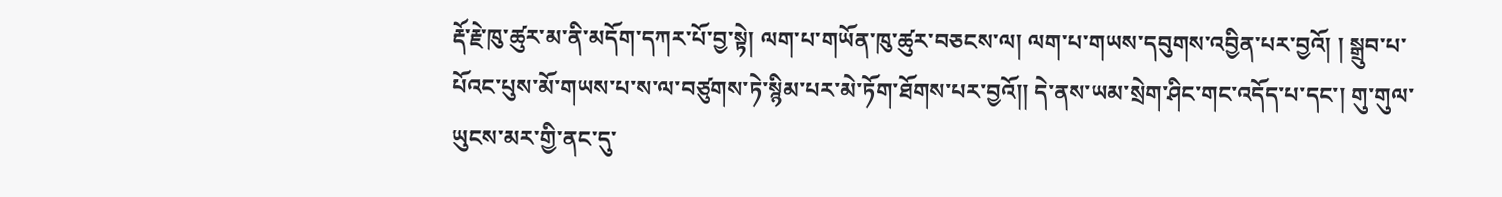རྡོ་རྗེ་ཁུ་ཚུར་མ་ནི་མདོག་དཀར་པོ་བྱ་སྟེ། ལག་པ་གཡོན་ཁུ་ཚུར་བཅངས་ལ། ལག་པ་གཡས་དབུགས་འབྱིན་པར་བྱའོ། ། སྒྲུབ་པ་པོའང་པུས་མོ་གཡས་པ་ས་ལ་བཙུགས་ཏེ་སྙིམ་པར་མེ་ཏོག་ཐོགས་པར་བྱའོ།། དེ་ནས་ཡམ་སྲེག་ཤིང་གང་འདོད་པ་དང་། གུ་གུལ་ཡུངས་མར་གྱི་ནང་དུ་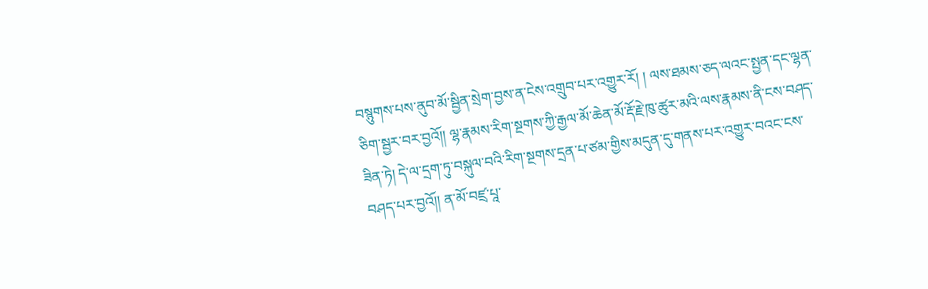བསྙུགས་པས་ནུབ་མོ་སྦྱིན་སྲེག་བྱས་ན་ངེས་འགྲུབ་པར་འགྱུར་རོ། ། ལས་ཐམས་ཅད་ལའང་སྤྱན་དང་ལྷན་ཅིག་སྦྱར་བར་བྱའོ།། ལྷ་རྣམས་རིག་སྔགས་ཀྱི་རྒྱལ་མོ་ཆེན་མོ་རྡོ་རྗེ་ཁུ་ཚུར་མའི་ལས་རྣམས་ནི་ངས་བཤད་ཟིན་ཏེ། དེ་ལ་དྲག་ཏུ་བསྐུལ་བའི་རིག་སྔགས་དྲན་པ་ཙམ་གྱིས་མདུན་དུ་གནས་པར་འགྱུར་བའང་ངས་བཤད་པར་བྱའོ།། ན་མོ་བཛྲ་པཱ་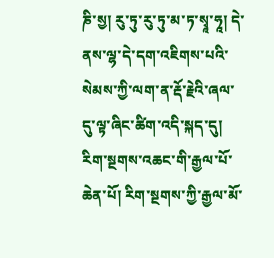ཎི་སྱ། རུ་ཏུ་རུ་ཏུ་མ་ཏ་སྭཱ་ཧཱ། དེ་ནས་ལྷ་དེ་དག་འཇིགས་པའི་སེམས་ཀྱི་ལག་ན་རྡོ་རྗེའི་ཞལ་དུ་ལྟ་ཞིང་ཚིག་འདི་སྐད་དུ། རིག་སྔགས་འཆང་གི་རྒྱལ་པོ་ཆེན་པོ། རིག་སྔགས་ཀྱི་རྒྱལ་མོ་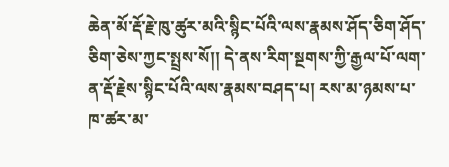ཆེན་མོ་རྡོ་རྗེ་ཁུ་ཚུར་མའི་སྙིང་པོའི་ལས་རྣམས་ཤོད་ཅིག་ཤོད་ཅིག་ཅེས་ཀྱང་སྤྲས་སོ།། དེ་ནས་རིག་སྔགས་ཀྱི་རྒྱལ་པོ་ལག་ན་རྡོ་རྗེས་སྙིང་པོའི་ལས་རྣམས་བཤད་པ། རས་མ་ཉམས་པ་ཁ་ཚར་མ་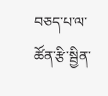བཅད་པ་ལ་ཚོན་རྩི་སྦྱིན་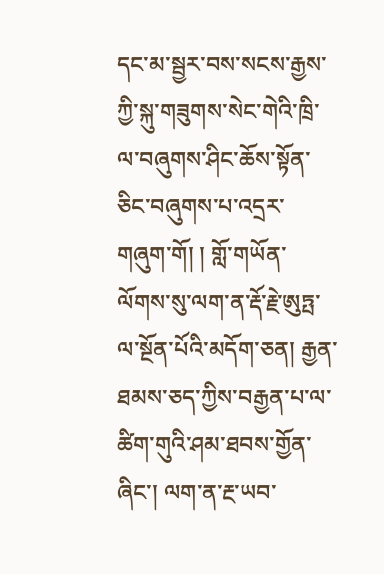དང་མ་སྦྱར་བས་སངས་རྒྱས་ཀྱི་སྐུ་གཟུགས་སེང་གེའི་ཁྲི་ལ་བཞུགས་ཤིང་ཆོས་སྟོན་ཅིང་བཞུགས་པ་འདྲར་གཞུག་གོ། ། གློ་གཡོན་ལོགས་སུ་ལག་ན་རྡོ་རྗེ་ཨུཏྤ་ལ་སྔོན་པོའི་མདོག་ཅན། རྒྱན་ཐམས་ཅད་ཀྱིས་བརྒྱན་པ་ལ་ཚིག་གུའི་ཤམ་ཐབས་གྱོན་ཞིང་། ལག་ན་རྔ་ཡབ་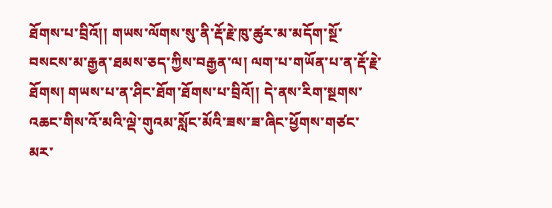ཐོགས་པ་བྲིའོ།། གཡས་ལོགས་སུ་ནི་རྡོ་རྗེ་ཁུ་ཚུར་མ་མདོག་སྔོ་བསངས་མ་རྒྱན་ཐམས་ཅད་ཀྱིས་བརྒྱན་ལ། ལག་པ་གཡོན་པ་ན་རྡོ་རྗེ་ཐོགས། གཡས་པ་ན་ཤིང་ཐོག་ཐོགས་པ་བྲིའོ།། དེ་ནས་རིག་སྔགས་འཆང་གིས་འོ་མའི་ལྡེ་གུའམ་སློང་མོའི་ཟས་ཟ་ཞིང་ཕྱོགས་གཙང་མར་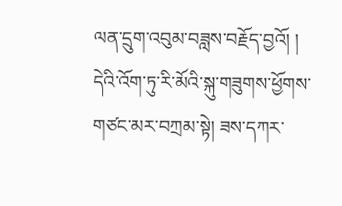ལན་དྲུག་འབུམ་བཟླས་བརྗོད་བྱའོ། ། དེའི་འོག་ཏུ་རི་མོའི་སྐུ་གཟུགས་ཕྱོགས་གཙང་མར་བཀྲམ་སྟེ། ཟས་དཀར་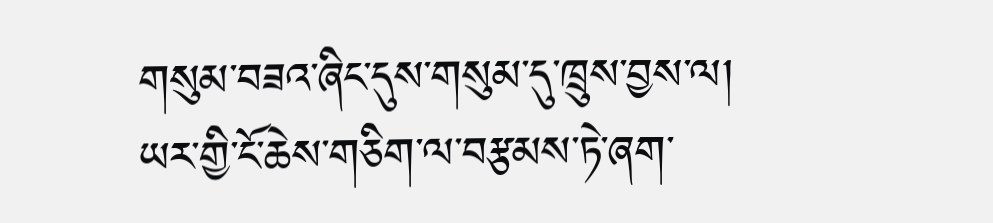གསུམ་བཟའ་ཞིང་དུས་གསུམ་དུ་ཁྲུས་བྱས་ལ། ཡར་གྱི་ངོ་ཆེས་གཅིག་ལ་བརྩམས་ཏེ་ཞག་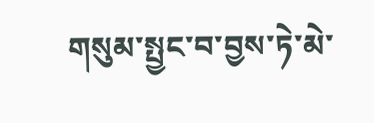གསུམ་སྤྱང་བ་བྱས་ཏེ་མེ་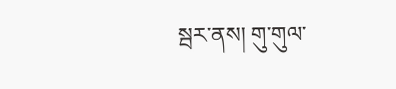སྦར་ནས། གུ་གུལ་